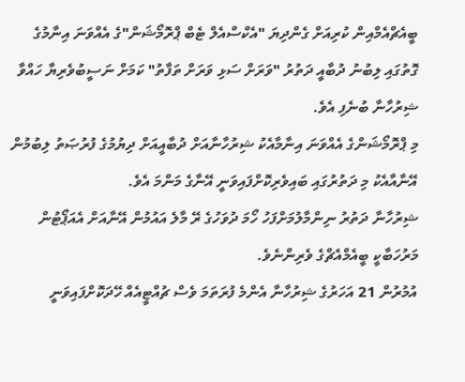ބީއެޗްއެމްއިން ކުރިއަށް ގެންދިޔަ "އެކްސްއެލް ޓެބް ޕްރޮމޯޝަން"ގެ އެއްވަނަ އިނާމުގެ ގޮތުގައި ލިބުނު ދުބާއީ ދަތުރު "ވަރަށް ސަޅި ވަރަށް ތަފާތު" ކަމަށް ނަސީބުވެރިޔާ ހައްވާ ޝިރުހާނާ ބުނެފި އެވެ.
މި ޕްރޮމޯޝަންގެ އެއްވަނަ އިނާމާއެކު ޝިރުހާނާއަށް ދުބާއީއަށް ދިޔުމުގެ ފުރުޞަތު ލިބުމުން އޭނާއާއެކު މި ދަތުރުގައި ބައިވެރިކޮށްފައިވަނީ އޭނާގެ މަންމަ އެވެ.
ޝިރުހާނާ ދަތުރު ނިންމާލުމަށްފަހު ހޯމަ ދުވަހުގެ ރޭ މާލެ އައުމުން އޭނާއަށް އެއަޕޯޓުން މަރުހަބާކީ ބީއެމްއެޗްގެ ވެރިންނެވެ.
އުމުރުން 21 އަހަރުގެ ޝިރުހާނާ އެންމެ ފުރަތަމަ ވެސް ޗުއްޓީއެއް ހޭދަކޮށްފައިވަނީ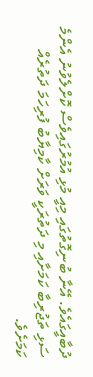ދުބާއީގައެވެ. އޭނާ ބުނިގޮތުގައި މިއީ މުޅި އުމުރުގައިވެސް ކޮށްލެވުނު އެންމެ ސަޅި ތަޖުރިބާ ކަމަށާއި މި ދަތުރަކީ ވަރަށް ކާމިޔާބު ފުރިހަމަ ދަތުރެއް ކަމަށެވެ.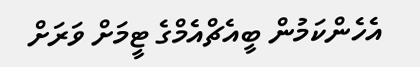އެހެންކަމުން ބީއެޗްއެމްގެ ޓީމަށް ވަރަށް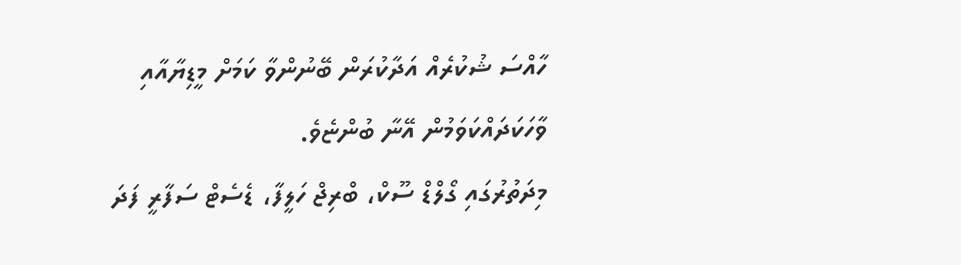ހާއްސަ ޝުކުރެއް އަދާކުރަން ބޭނުންވާ ކަމަށް މީޑިޔާއާއި ވާހަކަދައްކަވަމުން އޭނާ ބުންޏެވެ.
މިދަތުރުގައި ގޯލްޑް ސޫކް، ބްރިޖް ހަލީފާ، ޑެސެޓް ސަފާރީ ފަދަ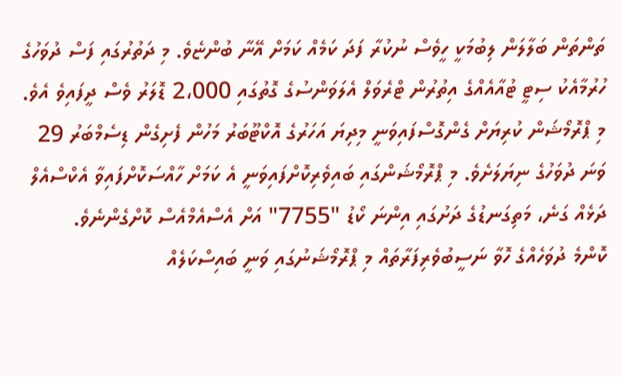ތަންތަން ބަލާލަން ލިބުމަކީ ހީވެސް ނުކުރާ ފަދަ ކަމެއް ކަމަށް އޭނާ ބުންޏެވެ. މި ދަތުރުގައި ފަސް ދުވަހުގެ ހުރުމާއެކު ސިޓީ ޓުއާއެއްގެ އިތުރުން ޓްރެވަލް އެލަވަންސުގެ ގޮތުގައި 2،000 ޑޮލަރު ވެސް ދީފައިވެ އެވެ.
މި ޕްރޮމޯޝަން ކުރިޔަށް ގެންގޮސްފައިވަނީ މިދިޔަ އަހަރުގެ އޮކްޓޫބަރު މަހުން ފެށިގެން ޑިސެމްބަރު 29 ވަނަ ދުވަހުގެ ނިޔަލަށެވެ. މި ޕްރޮމޯޝަންގައި ބައިވެރިކޮށްފައިވަނީ އެ ކަމަށް ހާއްސަކޮށްފައިވާ އެކްސްއެލް ދަޅެއް ގަނެ، މަތިގަނޑުގެ ދަށުގައި އިންނަ ކޯޑު "7755" އަށް އެސްއެމްއެސް ކޮށްގެންނެވެ.
ކޮންމެ ދުވަހެއްގެ ހޮވާ ނަސީބުވެރިފަރާތައް މި ޕްރޮމޯޝަނުގައި ވަނީ ބައިސްކަލެއް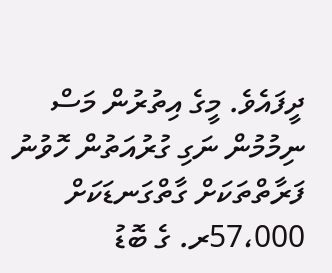ދީފައެވެ. މީގެ އިތުރުން މަސް ނިމުމުން ނަގި ގުރުއަތުން ހޮވުނު ފަރާތްތަކަށް ގާތްގަނޑަކަށް 57،000ރ. ގެ ބޮޑު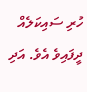ހުރި ސައިކަލެއް ދީފައިވެ އެވެ. އަދި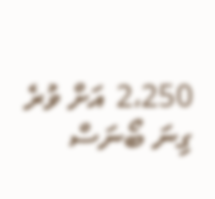2،250 އަށް ވުރެ ގިނަ ބޯނަސް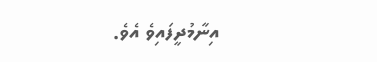އިނާމުދީފައިވެ އެވެ.